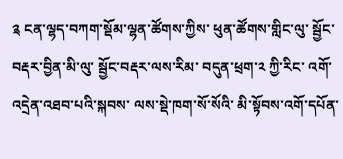༉ ངན་ལྷད་བཀག་སྡོམ་ལྷན་ཚོགས་ཀྱིས་ ཕུན་ཚོགས་གླིང་ལུ་ སྦྱོང་བརྡར་བྱིན་མི་ལུ་ སྦྱོང་བརྡར་ལས་རིམ་ བདུན་ཕྲག་༢ ཀྱི་རིང་ འགོ་འདྲེན་འཐབ་པའི་སྐབས་ ལས་སྡེ་ཁག་སོ་སོའི་ མི་སྟོབས་འགོ་དཔོན་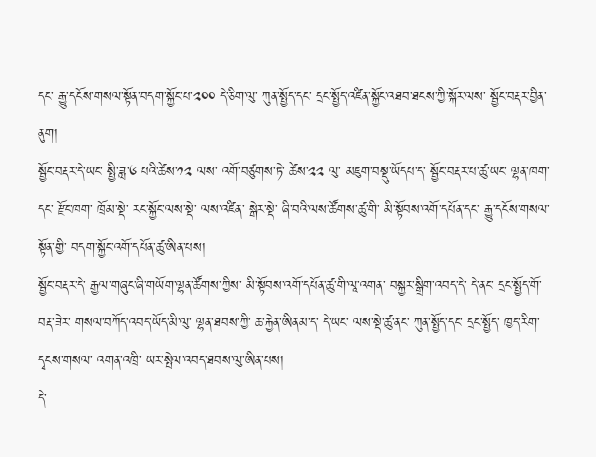དང་ རྒྱུ་དངོས་གསལ་སྟོན་བདག་སྐྱོང་པ་༢༠༠ དེ་ཅིག་ལུ་ ཀུན་སྤྱོད་དང་ དྲང་སྤྱོད་འཛིན་སྐྱོང་འཐབ་ཐངས་ཀྱི་སྐོར་ལས་ སྦྱོང་བརྡར་བྱིན་ནུག།
སྦྱོང་བརྡར་དེ་ཡང་ སྤྱི་ཟླ་༦ པའི་ཚེས་༡༢ ལས་ འགོ་བཙུགས་ཏེ་ ཚེས་༢༢ ལུ་ མཇུག་བསྡུ་ཡོདཔ་ད་ སྦྱོང་བརྡར་པ་ཚུ་ཡང་ ལྷན་ཁག་དང་ རྫོང་ཁག་ ཁྲོམ་སྡེ་ རང་སྐྱོང་ལས་སྡེ་ ལས་འཛིན་ སྒེར་སྡེ་ ཞི་བའི་ལས་ཚོགས་ཚུ་གི་ མི་སྟོབས་འགོ་དཔོན་དང་ རྒྱུ་དངོས་གསལ་སྟོན་གྱི་ བདག་སྐྱོང་འགོ་དཔོན་ཚུ་ཨིན་པས།
སྦྱོང་བརྡར་དེ་ རྒྱལ་གཞུང་ཞི་གཡོག་ལྷན་ཚོགས་ཀྱིས་ མི་སྟོབས་འགོ་དཔོན་ཚུ་གི་ལཱ་འགན་ བསྐྱར་སྒྲིག་འབད་དེ་ དེ་ནང་ དྲང་སྤྱོད་གོ་བརྡ་ཟེར་ གསལ་བཀོད་འབད་ཡོད་མི་ལུ་ ལྷན་ཐབས་ཀྱི་ ཆ་རྐྱེན་ཨིནམ་ད་ དེ་ཡང་ ལས་སྡེ་ཚུ་ནང་ ཀུན་སྤྱོད་དང་ དྲང་སྤྱོད་ ཁྱད་རིག་ དྭངས་གསལ་ འགན་འཁྲི་ ཡར་སྤེལ་འབད་ཐབས་ལུ་ཨིན་པས།
དེ་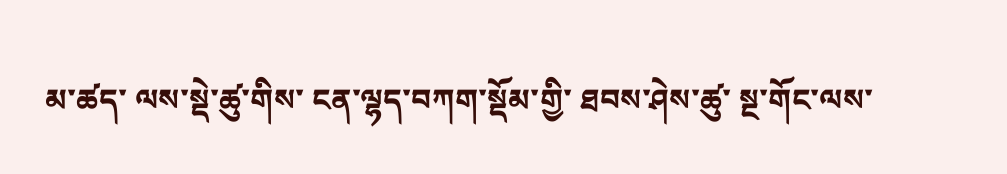མ་ཚད་ ལས་སྡེ་ཚུ་གིས་ ངན་ལྷད་བཀག་སྡོམ་གྱི་ ཐབས་ཤེས་ཚུ་ སྔ་གོང་ལས་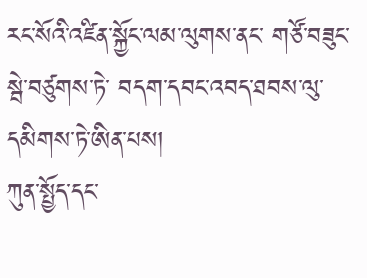རང་སོའི་འཛིན་སྐྱོང་ལམ་ལུགས་ནང་ གཙོ་བཟུང་སྦེ་བཙུགས་ཏེ་ བདག་དབང་འབད་ཐབས་ལུ་དམིགས་ཏེ་ཨིན་པས།
ཀུན་སྤྱོད་དང་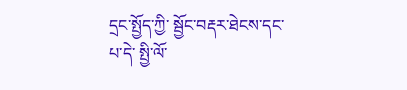དྲང་སྤྱོད་ཀྱི་ སྦྱོང་བརྡར་ཐེངས་དང་པ་དེ་ སྤྱི་ལོ་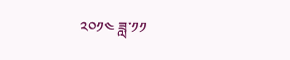༢༠༡༤ ཟླ་༡༡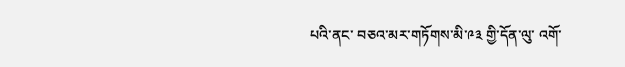པའི་ནང་ བཅའ་མར་གཏོགས་མི་༩༣ གྱི་དོན་ལུ་ འགོ་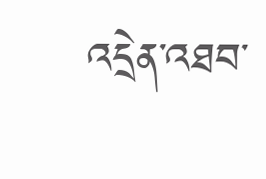འདྲེན་འཐབ་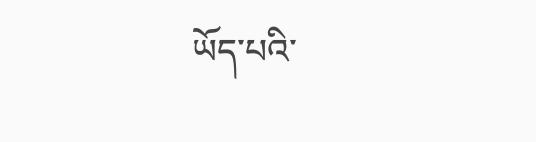ཡོད་པའི་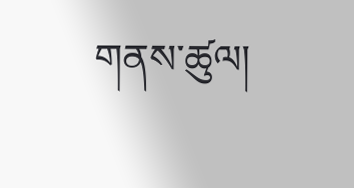གནས་ཚུལ།